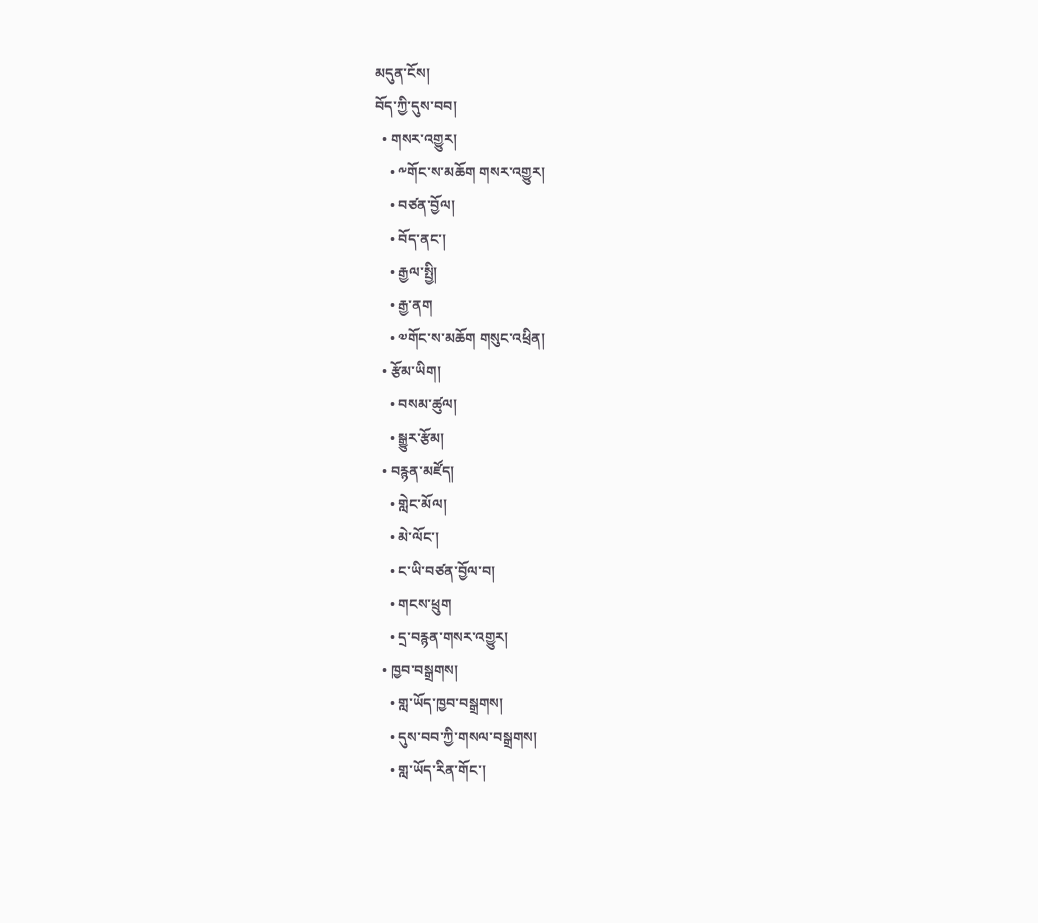མདུན་ངོས།
བོད་ཀྱི་དུས་བབ།
  • གསར་འགྱུར།
    • ༸གོང་ས་མཆོག གསར་འགྱུར།
    • བཙན་བྱོལ།
    • བོད་ནང་།
    • རྒྱལ་སྤྱི།
    • རྒྱ་ནག
    • ༧གོང་ས་མཆོག གསུང་འཕྲིན།
  • རྩོམ་ཡིག།
    • བསམ་ཚུལ།
    • སྒྱུར་རྩོམ།
  • བརྙན་མཛོད།
    • གླེང་མོལ།
    • མེ་ལོང་།
    • ང་ཡི་བཙན་བྱོལ་བ།
    • གངས་ཕྲུག
    • དྲ་བརྙན་གསར་འགྱུར།
  • ཁྱབ་བསྒྲགས།
    • གླ་ཡོད་ཁྱབ་བསྒྲགས།
    • དུས་བབ་ཀྱི་གསལ་བསྒྲགས།
    • གླ་ཡོད་རིན་གོང་།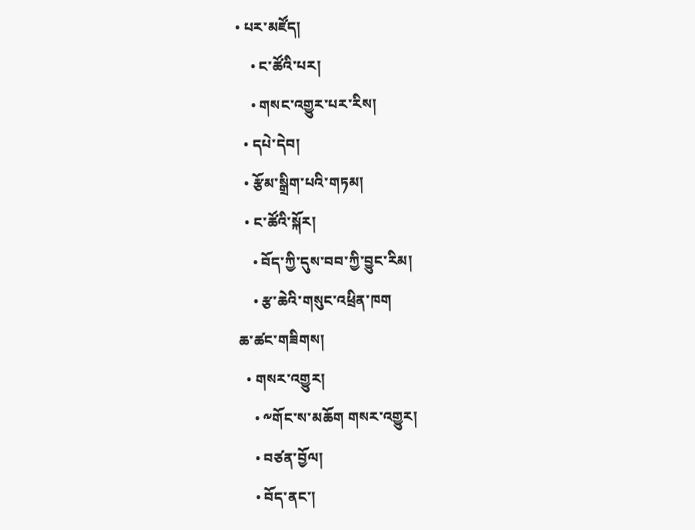• པར་མཛོད།
    • ང་ཚོའི་པར།
    • གསང་འགྱུར་པར་རིས།
  • དཔེ་དེབ།
  • རྩོམ་སྒྲིག་པའི་གཏམ།
  • ང་ཚོའི་སྐོར།
    • བོད་ཀྱི་དུས་བབ་ཀྱི་བྱུང་རིམ།
    • རྩ་ཆེའི་གསུང་འཕྲིན་ཁག
ཆ་ཚང་གཟིགས།
  • གསར་འགྱུར།
    • ༸གོང་ས་མཆོག གསར་འགྱུར།
    • བཙན་བྱོལ།
    • བོད་ནང་།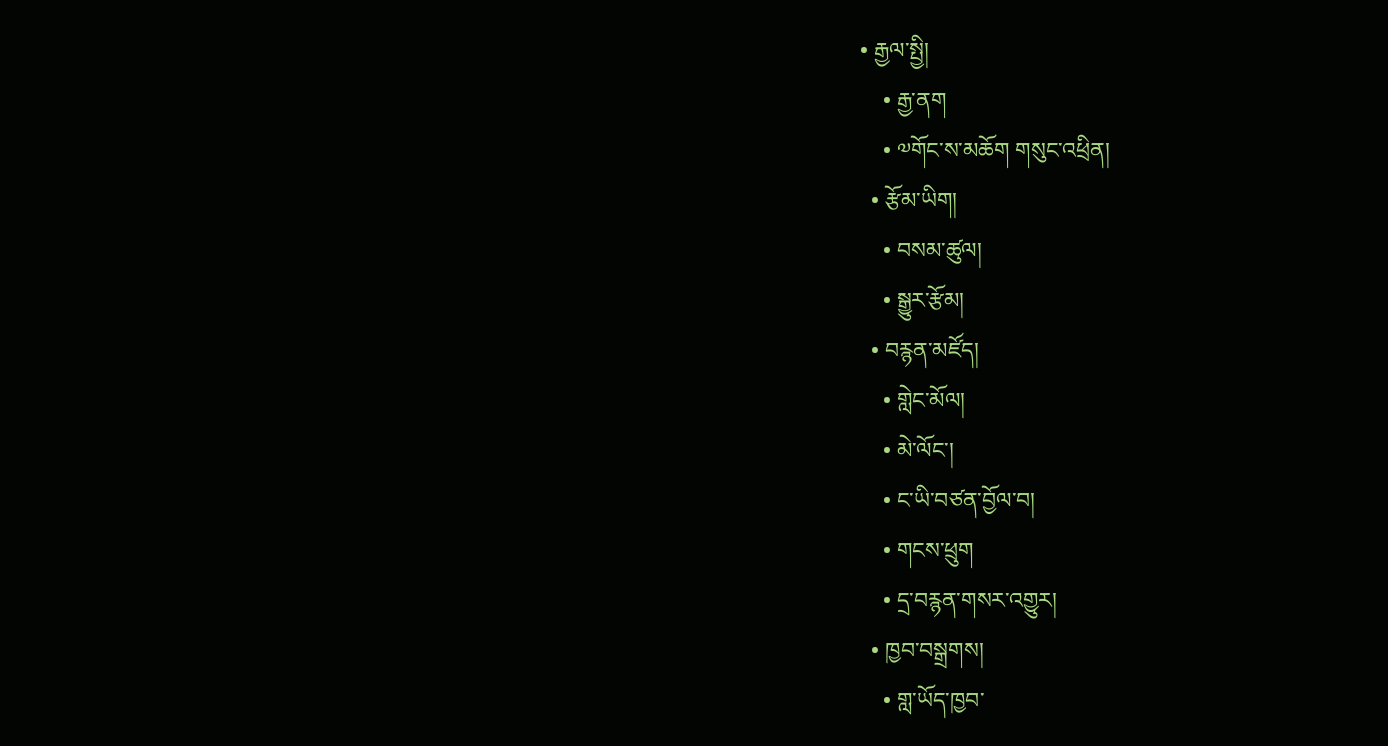• རྒྱལ་སྤྱི།
    • རྒྱ་ནག
    • ༧གོང་ས་མཆོག གསུང་འཕྲིན།
  • རྩོམ་ཡིག།
    • བསམ་ཚུལ།
    • སྒྱུར་རྩོམ།
  • བརྙན་མཛོད།
    • གླེང་མོལ།
    • མེ་ལོང་།
    • ང་ཡི་བཙན་བྱོལ་བ།
    • གངས་ཕྲུག
    • དྲ་བརྙན་གསར་འགྱུར།
  • ཁྱབ་བསྒྲགས།
    • གླ་ཡོད་ཁྱབ་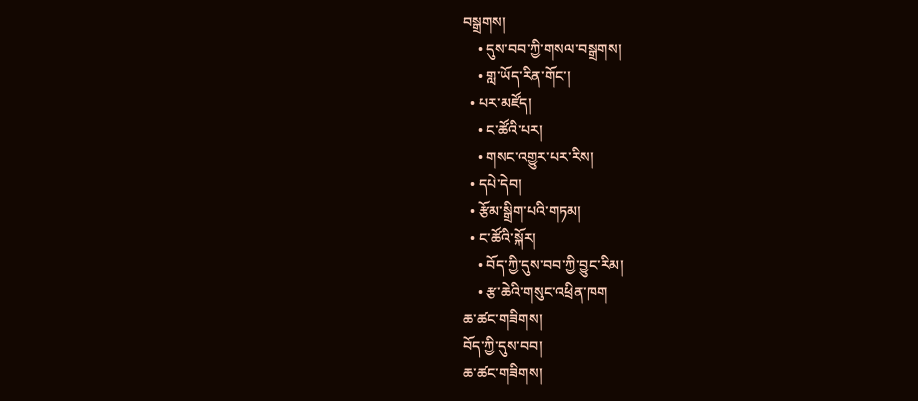བསྒྲགས།
    • དུས་བབ་ཀྱི་གསལ་བསྒྲགས།
    • གླ་ཡོད་རིན་གོང་།
  • པར་མཛོད།
    • ང་ཚོའི་པར།
    • གསང་འགྱུར་པར་རིས།
  • དཔེ་དེབ།
  • རྩོམ་སྒྲིག་པའི་གཏམ།
  • ང་ཚོའི་སྐོར།
    • བོད་ཀྱི་དུས་བབ་ཀྱི་བྱུང་རིམ།
    • རྩ་ཆེའི་གསུང་འཕྲིན་ཁག
ཆ་ཚང་གཟིགས།
བོད་ཀྱི་དུས་བབ།
ཆ་ཚང་གཟིགས།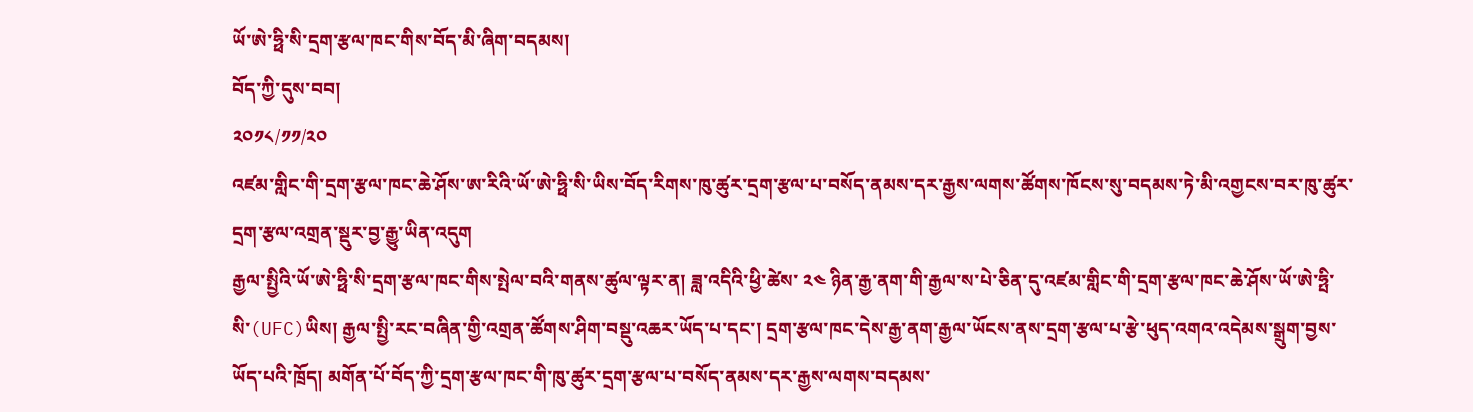ཡོ་ཨེ་ཧྥི་སི་དྲག་རྩལ་ཁང་གིས་བོད་མི་ཞིག་བདམས།
བོད་ཀྱི་དུས་བབ།
༢༠༡༨/༡༡/༢༠
འཛམ་གླིང་གི་དྲག་རྩལ་ཁང་ཆེ་ཤོས་ཨ་རིའི་ཡོ་ཨེ་ཧྥི་སི་ཡིས་བོད་རིགས་ཁུ་ཚུར་དྲག་རྩལ་པ་བསོད་ནམས་དར་རྒྱས་ལགས་ཚོགས་ཁོངས་སུ་བདམས་ཏེ་མི་འགྱངས་བར་ཁུ་ཚུར་དྲག་རྩལ་འགྲན་སྡུར་བྱ་རྒྱུ་ཡིན་འདུག
རྒྱལ་སྤྱིའི་ཡོ་ཨེ་ཧྥི་སི་དྲག་རྩལ་ཁང་གིས་སྤེལ་བའི་གནས་ཚུལ་ལྟར་ན། ཟླ་འདིའི་ཕྱི་ཚེས་ ༢༤ ཉིན་རྒྱ་ནག་གི་རྒྱལ་ས་པེ་ཅིན་དུ་འཛམ་གླིང་གི་དྲག་རྩལ་ཁང་ཆེ་ཤོས་ཡོ་ཨེ་ཧྤི་སི་(UFC)ཡིས། རྒྱལ་སྤྱི་རང་བཞིན་གྱི་འགྲན་ཚོགས་ཤིག་བསྡུ་འཆར་ཡོད་པ་དང་། དྲག་རྩལ་ཁང་དེས་རྒྱ་ནག་རྒྱལ་ཡོངས་ནས་དྲག་རྩལ་པ་རྩེ་ཕུད་འགའ་འདེམས་སྒྲུག་བྱས་ཡོད་པའི་ཁྲོད། མགོན་པོ་བོད་ཀྱི་དྲག་རྩལ་ཁང་གི་ཁུ་ཚུར་དྲག་རྩལ་པ་བསོད་ནམས་དར་རྒྱས་ལགས་བདམས་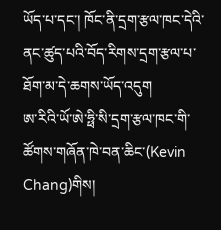ཡོད་པ་དང་། ཁོང་ནི་དྲག་རྩལ་ཁང་དེའི་ནང་ཚུད་པའི་བོད་རིགས་དྲག་རྩལ་པ་ཐོག་མ་དེ་ཆགས་ཡོད་འདུག
ཨ་རིའི་ཡོ་ཨེ་ཧྥི་སི་དྲག་རྩལ་ཁང་གི་ཚོགས་གཞོན་ཁེ་བན་ཆིང་(Kevin Chang)གིས།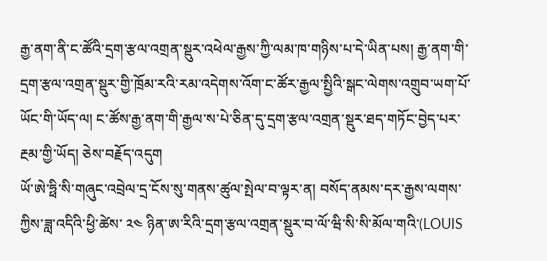རྒྱ་ནག་ནི་ང་ཚོའི་དྲག་རྩལ་འགྲན་སྡུར་འཕེལ་རྒྱས་ཀྱི་ལམ་ཁ་གཉིས་པ་དེ་ཡིན་པས། རྒྱ་ནག་གི་དྲག་རྩལ་འགྲན་སྡུར་གྱི་ཁྲོམ་རའི་རམ་འདེགས་འོག་ང་ཚོར་རྒྱལ་སྤྱིའི་སྒང་ལེགས་འགྲུབ་ཡག་པོ་ཡོང་གི་ཡོད་ལ། ང་ཚོས་རྒྱ་ནག་གི་རྒྱལ་ས་པེ་ཅིན་དུ་དྲག་རྩལ་འགྲན་སྡུར་ཐད་གཏོང་བྱེད་པར་རྔམ་གྱི་ཡོད། ཅེས་བརྗོད་འདུག
ཡོ་ཨེ་ཧྥི་སི་གཞུང་འབྲེལ་དྲ་ངོས་སུ་གནས་ཚུལ་སྤེལ་བ་ལྟར་ན། བསོད་ནམས་དར་རྒྱས་ལགས་ཀྱིས་ཟླ་འདིའི་ཕྱི་ཚེས་ ༢༤ ཉིན་ཨ་རིའི་དྲག་རྩལ་འགྲན་སྡུར་བ་ལོ་ཝི་སི་སི་མོལ་གའི་(LOUIS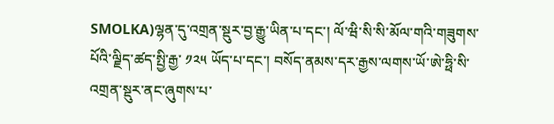SMOLKA)ལྷན་དུ་འགྲན་སྡུར་བྱ་རྒྱུ་ཡིན་པ་དང་། ལོ་ཝི་སི་སི་མོལ་གའི་གཟུགས་པོའི་ལྗིད་ཚད་སྤྱི་རྒྱ་ ༡༢༥ ཡོད་པ་དང་། བསོད་ནམས་དར་རྒྱས་ལགས་ཡོ་ཨེ་ཧྥི་སི་འགྲན་སྡུར་ནང་ཞུགས་པ་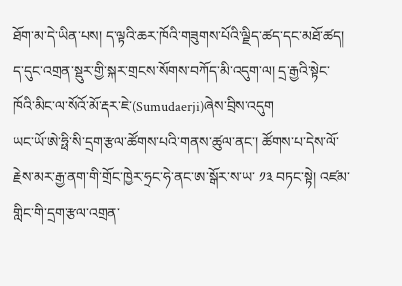ཐོག་མ་དེ་ཡིན་པས། ད་ལྟའི་ཆར་ཁོའི་གཟུགས་པོའི་ལྗིད་ཚད་དང་མཐོ་ཚད། ད་དུང་འགྲན་སྡུར་གྱི་སྐར་གྲངས་སོགས་བཀོད་མི་འདུག་ལ། དྲ་རྒྱའི་སྟེང་ཁོའི་མིང་ལ་སོའོ་མོ་རྡར་ཇེ་(Sumudaerji)ཞེས་བྲིས་འདུག
ཡང་ཡོ་ཨེ་ཧྥི་སི་དྲག་རྩལ་ཚོགས་པའི་གནས་ཚུལ་ནང་། ཚོགས་པ་དེས་ལོ་རྗེས་མར་རྒྱ་ནག་གི་གྲོང་ཁྱེར་ཧྲང་ཧེ་ནང་ཨ་སྒོར་ས་ཡ་ ༡༣ བཏང་སྟེ། འཛམ་གླིང་གི་དྲག་རྩལ་འགྲན་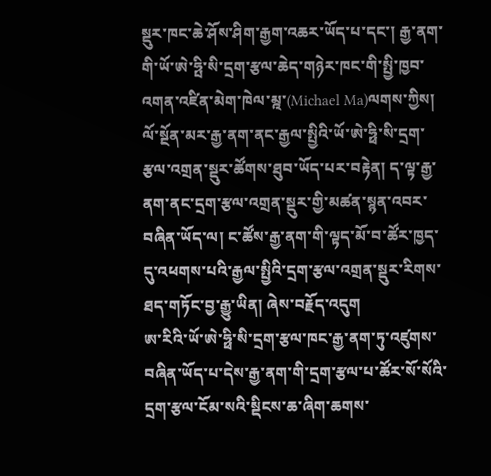སྡུར་ཁང་ཆེ་ཤོས་ཤིག་རྒྱག་འཆར་ཡོད་པ་དང་། རྒྱ་ནག་གི་ཡོ་ཨེ་ཧྤི་སི་དྲག་རྩལ་ཆེད་གཉེར་ཁང་གི་སྤྱི་ཁྱབ་འགན་འཛིན་མེག་ཁེལ་མྰ་(Michael Ma)ལགས་ཀྱིས། ལོ་སྔོན་མར་རྒྱ་ནག་ནང་རྒྱལ་སྤྱིའི་ཡོ་ཨེ་ཧྥི་སི་དྲག་རྩལ་འགྲན་སྡུར་ཚོགས་ཐུབ་ཡོད་པར་བརྟེན། ད་ལྟ་རྒྱ་ནག་ནང་དྲག་རྩལ་འགྲན་སྡུར་གྱི་མཚན་སྙན་འབར་བཞིན་ཡོད་ལ། ང་ཚོས་རྒྱ་ནག་གི་ལྟད་མོ་བ་ཚོར་ཁྱད་དུ་འཕགས་པའི་རྒྱལ་སྤྱིའི་དྲག་རྩལ་འགྲན་སྡུར་རིགས་ཐད་གཏོང་བྱ་རྒྱུ་ཡིན། ཞེས་བརྗོད་འདུག
ཨ་རིའི་ཡོ་ཨེ་ཧྥི་སི་དྲག་རྩལ་ཁང་རྒྱ་ནག་ཏུ་འཛུགས་བཞིན་ཡོད་པ་དེས་རྒྱ་ནག་གི་དྲག་རྩལ་པ་ཚོར་སོ་སོའི་དྲག་རྩལ་ངོམ་སའི་སྡིངས་ཆ་ཞིག་ཆགས་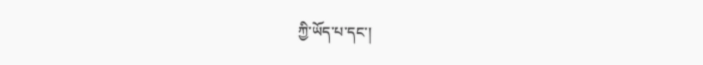ཀྱི་ཡོད་པ་དང་།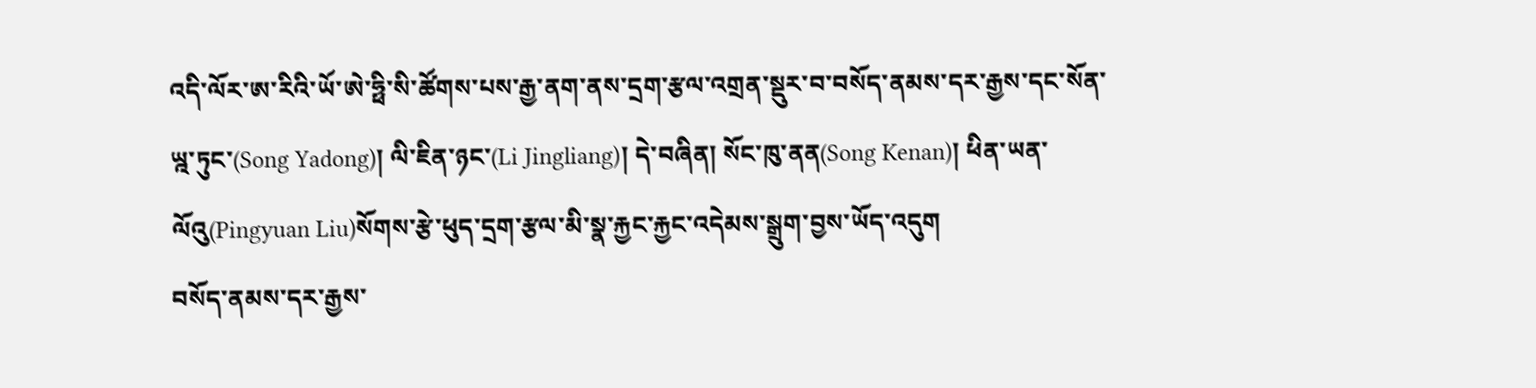འདི་ལོར་ཨ་རིའི་ཡོ་ཨེ་ཧྥི་སི་ཚོགས་པས་རྒྱ་ནག་ནས་དྲག་རྩལ་འགྲན་སྡུར་བ་བསོད་ནམས་དར་རྒྱས་དང་སོན་ཡྰ་ཏུང་(Song Yadong)། ལི་ཇིན་ཉང་(Li Jingliang)། དེ་བཞིན། སོང་ཁུ་ནན(Song Kenan)། ཕིན་ཡན་ལོའུ(Pingyuan Liu)སོགས་རྩེ་ཕུད་དྲག་རྩལ་མི་སྣ་རྐྱང་རྐྱང་འདེམས་སྒྲུག་བྱས་ཡོད་འདུག
བསོད་ནམས་དར་རྒྱས་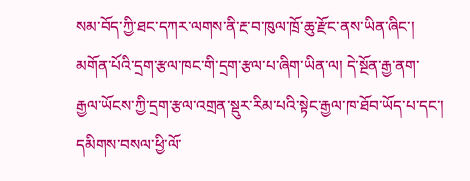སམ་བོད་ཀྱི་ཐང་དཀར་ལགས་ནི་རྔ་བ་ཁུལ་ཁྲོ་ཆུ་རྫོང་ནས་ཡིན་ཞིང་། མགོན་པོའི་དྲག་རྩལ་ཁང་གི་དྲག་རྩལ་པ་ཞིག་ཡིན་ལ། དེ་སྔོན་རྒྱ་ནག་རྒྱལ་ཡོངས་ཀྱི་དྲག་རྩལ་འགྲན་སྡུར་རིམ་པའི་སྟེང་རྒྱལ་ཁ་ཐོབ་ཡོད་པ་དང་། དམིགས་བསལ་ཕྱི་ལོ་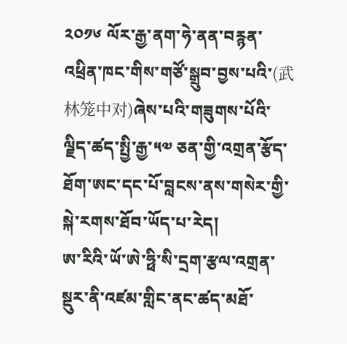༢༠༡༦ ལོར་རྒྱ་ནག་ཧེ་ནན་བརྙན་འཕྲིན་ཁང་གིས་གཙོ་སྒྲུབ་བྱས་པའི་(武林笼中对)ཞེས་པའི་གཟུགས་པོའི་ལྗིད་ཚད་སྤྱི་རྒྱ་༥༧ ཅན་གྱི་འགྲན་རྩོད་ཐོག་ཨང་དང་པོ་བླངས་ནས་གསེར་གྱི་སྐེ་རགས་ཐོབ་ཡོད་པ་རེད།
ཨ་རིའི་ཡོ་ཨེ་ཧྥི་སི་དྲག་རྩལ་འགྲན་སྡུར་ནི་འཛམ་གླིང་ནང་ཚད་མཐོ་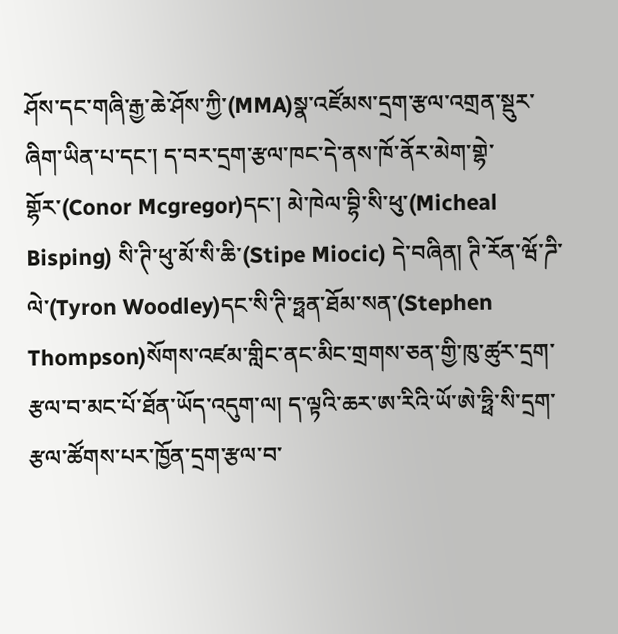ཤོས་དང་གཞི་རྒྱ་ཆེ་ཤོས་ཀྱི་(MMA)སྣ་འཛོམས་དྲག་རྩལ་འགྲན་སྡུར་ཞིག་ཡིན་པ་དང་། ད་བར་དྲག་རྩལ་ཁང་དེ་ནས་ཁོ་ནོར་མེག་གྷེ་གྷོར་(Conor Mcgregor)དང་། མེ་ཁེལ་བྷི་སི་ཕུ་(Micheal Bisping) སི་ཊི་ཕུ་མོ་སི་ཆི་(Stipe Miocic) དེ་བཞིན། ཊི་རོན་ཝོ་ཌི་ལེ་(Tyron Woodley)དང་སི་ཊི་ཧྥན་ཐོམ་སན་(Stephen Thompson)སོགས་འཛམ་གླིང་ནང་མིང་གྲགས་ཅན་གྱི་ཁུ་ཚུར་དྲག་རྩལ་བ་མང་པོ་ཐོན་ཡོད་འདུག་ལ། ད་ལྟའི་ཆར་ཨ་རིའི་ཡོ་ཨེ་ཧྥི་སི་དྲག་རྩལ་ཚོགས་པར་ཁྱོན་དྲག་རྩལ་བ་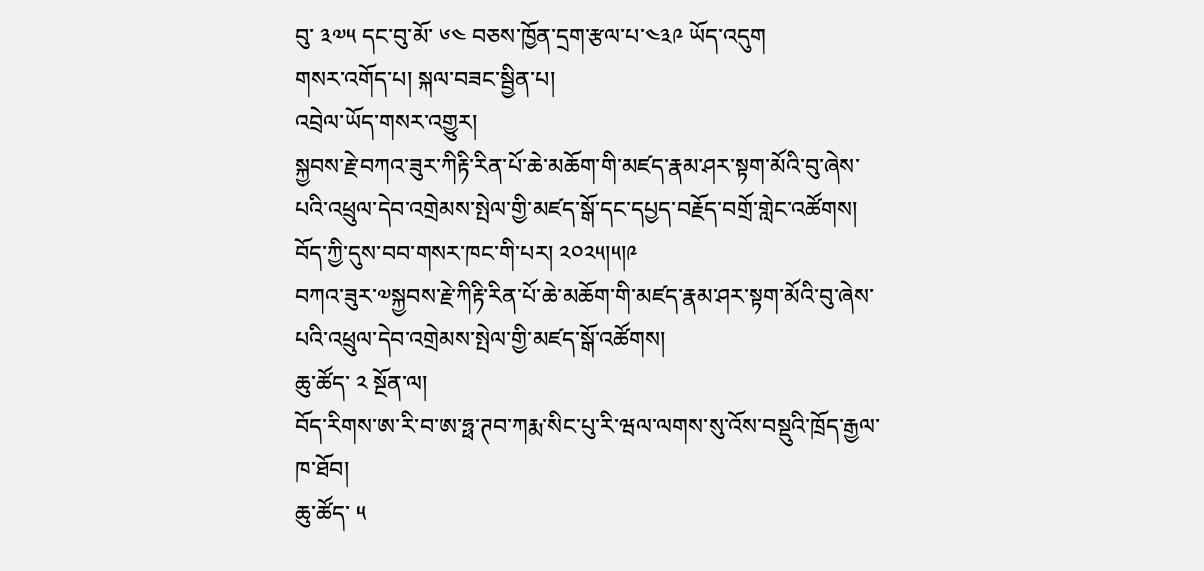བུ་ ༣༧༥ དང་བུ་མོ་ ༦༤ བཅས་ཁྱོན་དྲག་རྩལ་པ་༤༣༩ ཡོད་འདུག
གསར་འགོད་པ། སྐལ་བཟང་སྦྱིན་པ།
འབྲེལ་ཡོད་གསར་འགྱུར།
སྐྱབས་རྗེ་བཀའ་ཟུར་ཀིརྟི་རིན་པོ་ཆེ་མཆོག་གི་མཛད་རྣམ་ཤར་སྟག་མོའི་བུ་ཞེས་པའི་འཕྲུལ་དེབ་འགྲེམས་སྤེལ་གྱི་མཛད་སྒོ་དང་དཔྱད་བརྗོད་བགྲོ་གླེང་འཚོགས། བོད་ཀྱི་དུས་བབ་གསར་ཁང་གི་པར། ༢༠༢༥།༥།༩
བཀའ་ཟུར་༧སྐྱབས་རྗེ་ཀིརྟི་རིན་པོ་ཆེ་མཆོག་གི་མཛད་རྣམ་ཤར་སྟག་མོའི་བུ་ཞེས་པའི་འཕྲུལ་དེབ་འགྲེམས་སྤེལ་གྱི་མཛད་སྒོ་འཚོགས།
ཆུ་ཚོད་ ༢ སྔོན་ལ།
བོད་རིགས་ཨ་རི་བ་ཨ་ཧྥ་ཊབ་ཀརྨ་སིང་པུ་རི་ཝལ་ལགས་སུ་འོས་བསྡུའི་ཁྲོད་རྒྱལ་ཁ་ཐོབ།
ཆུ་ཚོད་ ༥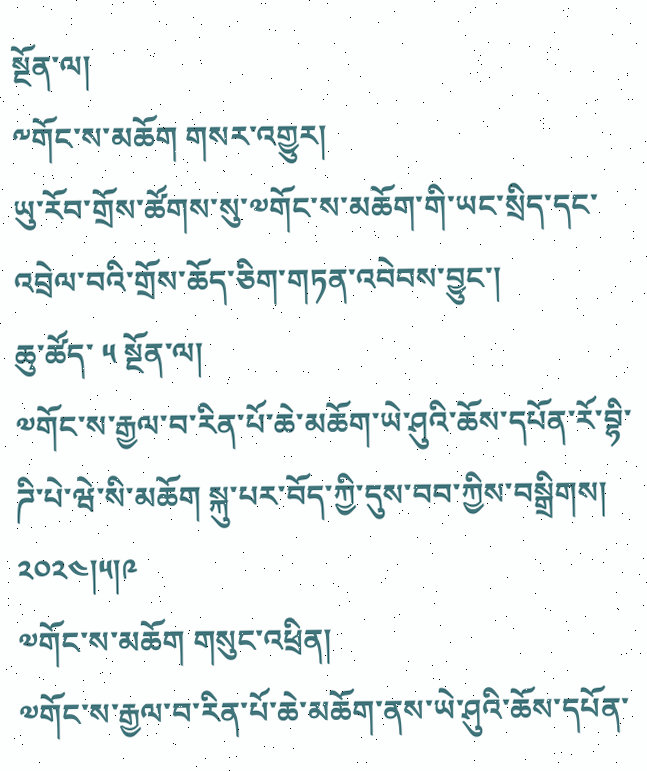སྔོན་ལ།
༸གོང་ས་མཆོག གསར་འགྱུར།
ཡུ་རོབ་གྲོས་ཚོགས་སུ་༧གོང་ས་མཆོག་གི་ཡང་སྲིད་དང་འབྲེལ་བའི་གྲོས་ཆོད་ཅིག་གཏན་འབེབས་བྱུང་།
ཆུ་ཚོད་ ༥ སྔོན་ལ།
༧གོང་ས་རྒྱལ་བ་རིན་པོ་ཆེ་མཆོག་ཡེ་ཤུའི་ཆོས་དཔོན་རོ་བྷི་ཌི་པེ་ཝེ་སི་མཆོག སྐུ་པར་བོད་ཀྱི་དུས་བབ་ཀྱིས་བསྒྲིགས། ༢༠༢༤།༥།༩
༧གོང་ས་མཆོག གསུང་འཕྲིན།
༧གོང་ས་རྒྱལ་བ་རིན་པོ་ཆེ་མཆོག་ནས་ཡེ་ཤུའི་ཆོས་དཔོན་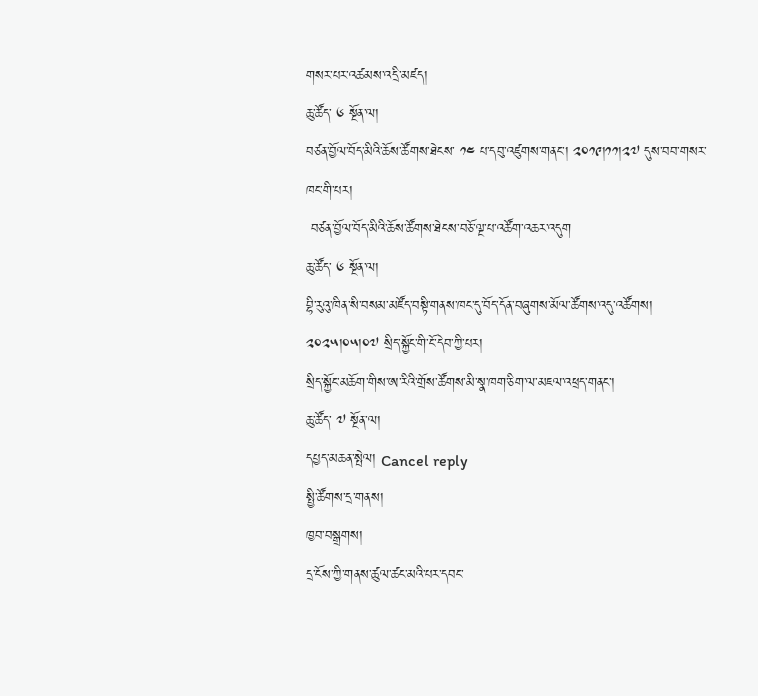གསར་པར་འཚམས་འདྲི་མཛད།
ཆུ་ཚོད་ ༦ སྔོན་ལ།
བཙན་བྱོལ་བོད་མིའི་ཆོས་ཚོགས་ཐེངས་ ༡༤ པ་དབུ་འཛུགས་གནང་། ༢༠༡༩།༡༡།༢༧ དུས་བབ་གསར་ཁང་གི་པར།
 བཙན་བྱོལ་བོད་མིའི་ཆོས་ཚོགས་ཐེངས་བཅོ་ལྔ་པ་འཚོག་འཆར་འདུག
ཆུ་ཚོད་ ༦ སྔོན་ལ།
བྷི་རུའུ་ཁིན་སི་བསམ་མཛོད་བསྟི་གནས་ཁང་དུ་བོད་དོན་བཞུགས་མོལ་ཚོགས་འདུ་འཚོགས། ༢༠༢༥།༠༥།༠༧ སྲིད་སྐྱོང་གི་ངོ་དེབ་ཀྱི་པར།
སྲིད་སྐྱོང་མཆོག་གིས་ཨ་རིའི་གྲོས་ཚོགས་མི་སྣ་ཁག་ཅིག་ལ་མཇལ་འཕྲད་གནང་།
ཆུ་ཚོད་ ༧ སྔོན་ལ།
དཔྱད་མཆན་སྤེལ། Cancel reply
སྤྱི་ཚོགས་དྲ་གནས།
ཁྱབ་བསྒྲགས།
དྲ་ངོས་ཀྱི་གནས་ཚུལ་ཚང་མའི་པར་དབང་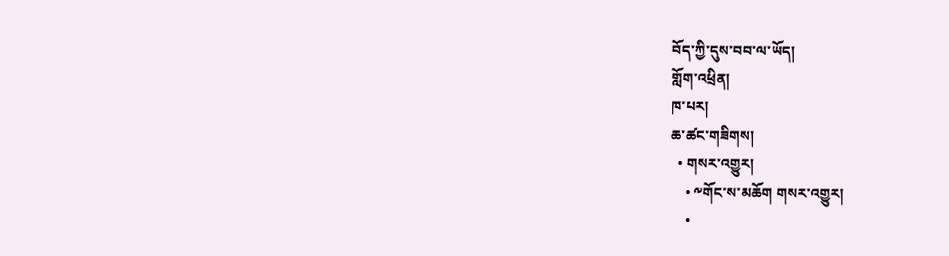བོད་ཀྱི་དུས་བབ་ལ་ཡོད།
གློག་འཕྲིན།
ཁ་པར།
ཆ་ཚང་གཟིགས།
  • གསར་འགྱུར།
    • ༸གོང་ས་མཆོག གསར་འགྱུར།
    •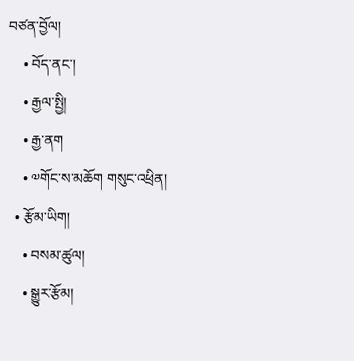བཙན་བྱོལ།
    • བོད་ནང་།
    • རྒྱལ་སྤྱི།
    • རྒྱ་ནག
    • ༧གོང་ས་མཆོག གསུང་འཕྲིན།
  • རྩོམ་ཡིག།
    • བསམ་ཚུལ།
    • སྒྱུར་རྩོམ།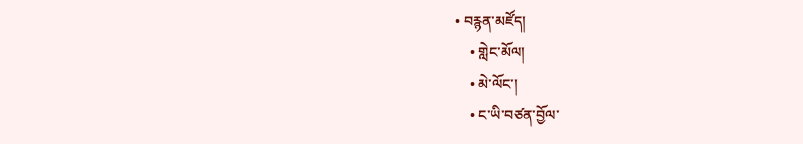• བརྙན་མཛོད།
    • གླེང་མོལ།
    • མེ་ལོང་།
    • ང་ཡི་བཙན་བྱོལ་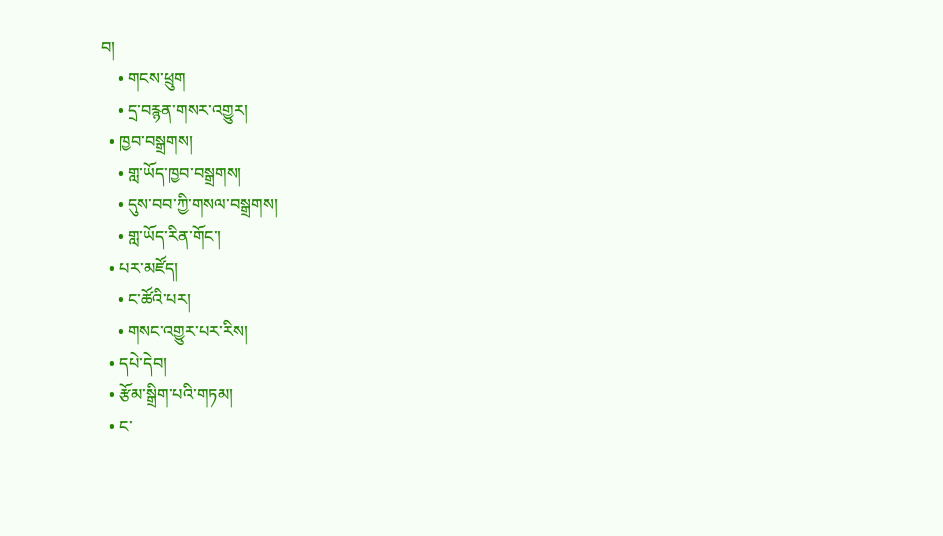བ།
    • གངས་ཕྲུག
    • དྲ་བརྙན་གསར་འགྱུར།
  • ཁྱབ་བསྒྲགས།
    • གླ་ཡོད་ཁྱབ་བསྒྲགས།
    • དུས་བབ་ཀྱི་གསལ་བསྒྲགས།
    • གླ་ཡོད་རིན་གོང་།
  • པར་མཛོད།
    • ང་ཚོའི་པར།
    • གསང་འགྱུར་པར་རིས།
  • དཔེ་དེབ།
  • རྩོམ་སྒྲིག་པའི་གཏམ།
  • ང་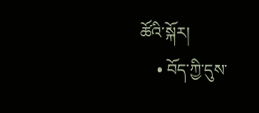ཚོའི་སྐོར།
    • བོད་ཀྱི་དུས་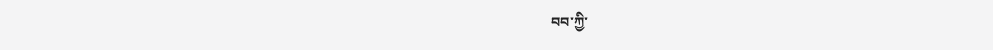བབ་ཀྱི་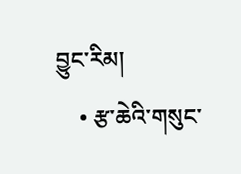བྱུང་རིམ།
    • རྩ་ཆེའི་གསུང་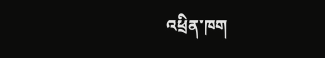འཕྲིན་ཁག